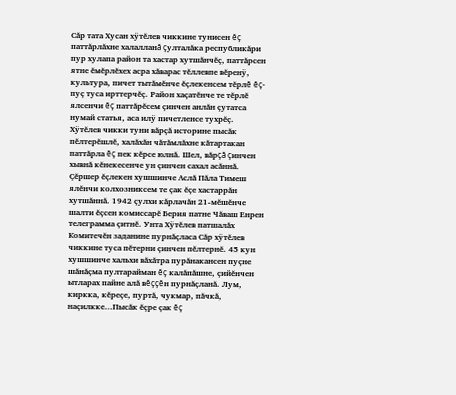Сăр тата Хусан хÿтĕлев чиккине тунисен ĕç паттăрлăхне халалланă çулталăка республикăри пур хулапа район та хастар хутшăнчĕç, паттăрсен ятне ĕмĕрлĕхех асра хăварас тĕллевпе вĕренÿ, культура, пичет тытăмĕнче ĕçлекенсем тĕрлĕ ĕç-пуç туса ирттерчĕç. Район хаçатĕнче те тĕрлĕ ялсенчи ĕç паттăрĕсем çинчен анлăн çутатса нумай статья, аса илÿ пичетленсе тухрĕç.
Хÿтĕлев чикки туни вăрçă историне пысăк пĕлтерĕшлĕ, халăхăн чăтăмлăхне кăтартакан паттăрла ĕç пек кĕрсе юлнă. Шел, вăрçă çинчен хывнă кĕнекесенче ун çинчен сахал асăннă. Çĕршер ĕçлекен хушшинче Аслă Пăла Тимеш ялĕнчи колхозниксем те çак ĕçе хастаррăн хутшăннă. 1942 çулхи кăрлачăн 21-мĕшĕнче шалти ĕçсен комиссарĕ Берия патне Чăваш Енрен телеграмма çитнĕ. Унта Хÿтĕлев патшалăх Комитечĕн заданине пурнăçласа Сăр хÿтĕлев чиккине туса пĕтерни çинчен пĕлтернĕ. 45 кун хушшинче хальхи вăхăтра пурăнакансен пуçне шăнăçма пултарайман ĕç калăпăшне, çийĕнчен ытларах пайне алă вĕççĕн пурнăçланă. Лум, киркка, кĕреçе, пуртă, чукмар, пăчкă, наçилкке…Пысăк ĕçре çак ĕç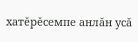хатĕрĕсемпе анлăн усă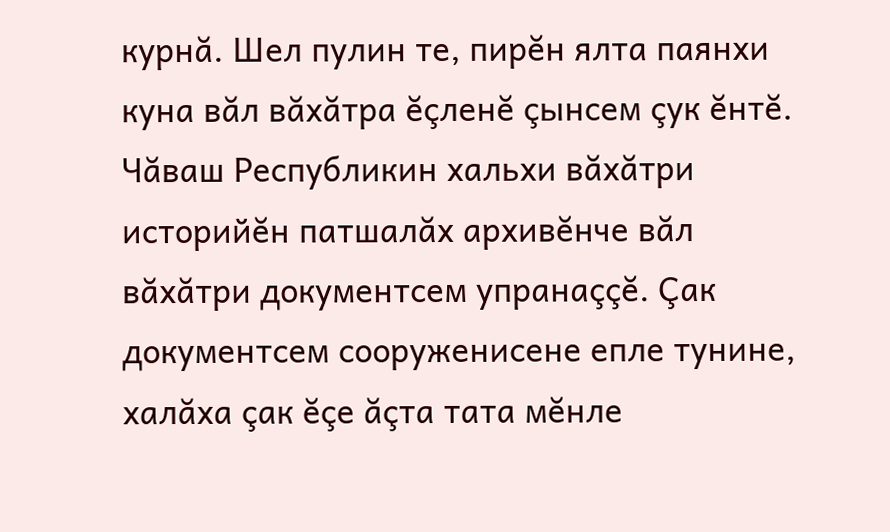курнă. Шел пулин те, пирĕн ялта паянхи куна вăл вăхăтра ĕçленĕ çынсем çук ĕнтĕ.
Чăваш Республикин хальхи вăхăтри историйĕн патшалăх архивĕнче вăл вăхăтри документсем упранаççĕ. Çак документсем сооруженисене епле тунине, халăха çак ĕçе ăçта тата мĕнле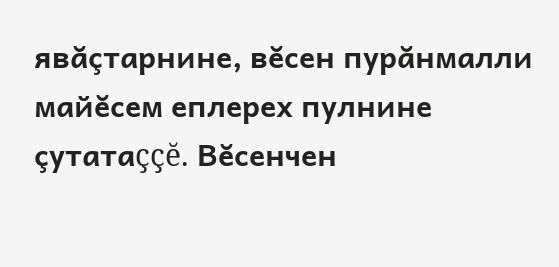явăçтарнине, вĕсен пурăнмалли майĕсем еплерех пулнине çутатаççĕ. Вĕсенчен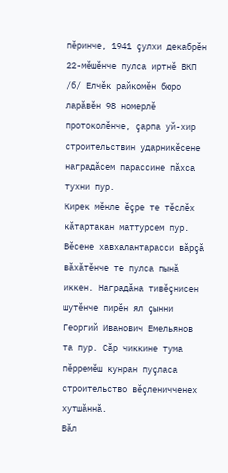пĕринче, 1941 çулхи декабрĕн 22-мĕшĕнче пулса иртнĕ ВКП /б/ Елчĕк райкомĕн бюро ларăвĕн 98 номерлĕ протоколĕнче, çарпа уй-хир строительствин ударникĕсене наградăсем парассине пăхса тухни пур.
Кирек мĕнле ĕçре те тĕслĕх кăтартакан маттурсем пур. Вĕсене хавхалантарасси вăрçă вăхăтĕнче те пулса пынă иккен. Наградăна тивĕçнисен шутĕнче пирĕн ял çынни Георгий Иванович Емельянов та пур. Сăр чиккине тума пĕрремĕш кунран пуçласа строительство вĕçленичченех хутшăннă.
Вăл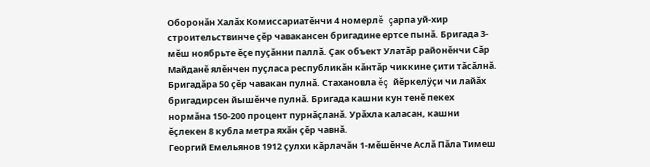Оборонăн Халăх Комиссариатĕнчи 4 номерлĕ çарпа уй-хир строительствинче çĕр чавакансен бригадине ертсе пынă. Бригада 3-мĕш ноябрьте ĕçе пуçăнни паллă. Çак объект Улатăр районĕнчи Сăр Майданĕ ялĕнчен пуçласа республикăн кăнтăр чиккине çити тăсăлнă. Бригадăра 50 çĕр чавакан пулнă. Стахановла ĕç йĕркелÿçи чи лайăх бригадирсен йышĕнче пулнă. Бригада кашни кун тенĕ пекех нормăна 150-200 процент пурнăçланă. Урăхла каласан, кашни ĕçлекен 8 кубла метра яхăн çĕр чавнă.
Георгий Емельянов 1912 çулхи кăрлачăн 1-мĕшĕнче Аслă Пăла Тимеш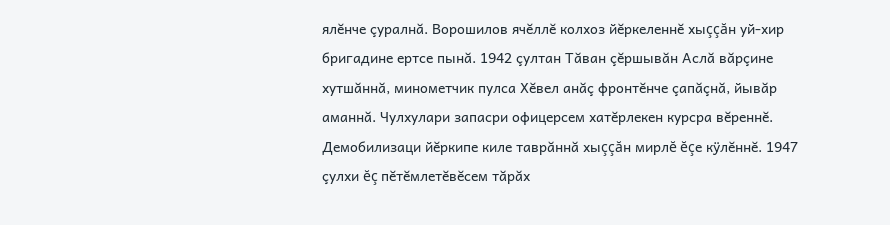ялĕнче çуралнă. Ворошилов ячĕллĕ колхоз йĕркеленнĕ хыççăн уй-хир бригадине ертсе пынă. 1942 çултан Тăван çĕршывăн Аслă вăрçине хутшăннă, минометчик пулса Хĕвел анăç фронтĕнче çапăçнă, йывăр аманнă. Чулхулари запасри офицерсем хатĕрлекен курсра вĕреннĕ. Демобилизаци йĕркипе киле таврăннă хыççăн мирлĕ ĕçе кÿлĕннĕ. 1947 çулхи ĕç пĕтĕмлетĕвĕсем тăрăх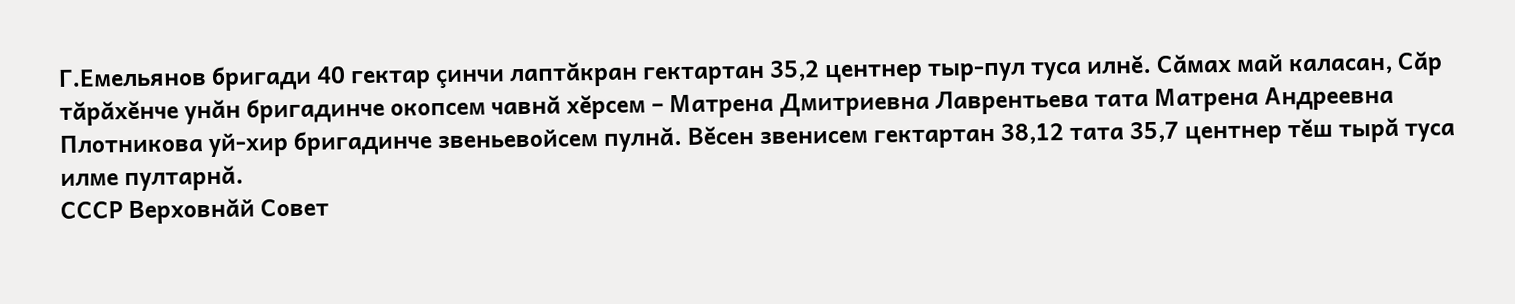Г.Емельянов бригади 40 гектар çинчи лаптăкран гектартан 35,2 центнер тыр-пул туса илнĕ. Сăмах май каласан, Сăр тăрăхĕнче унăн бригадинче окопсем чавнă хĕрсем – Матрена Дмитриевна Лаврентьева тата Матрена Андреевна Плотникова уй-хир бригадинче звеньевойсем пулнă. Вĕсен звенисем гектартан 38,12 тата 35,7 центнер тĕш тырă туса илме пултарнă.
СССР Верховнăй Совет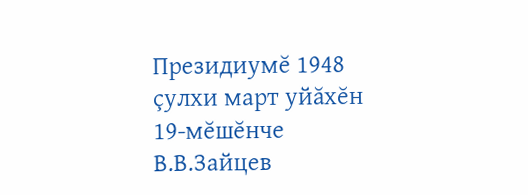Президиумĕ 1948 çулхи март уйăхĕн 19-мĕшĕнче В.В.Зайцев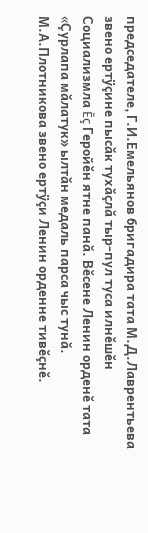председателе, Г.И.Емельянов бригадира тата М.Д.Лаврентьева звено ертÿçине пысăк тухăçлă тыр-пул туса илнĕшĕн Социализмла Ĕç Геройĕн ятне панă. Вĕсене Ленин орденĕ тата «Çурлапа мăлатук» ылтăн медаль парса чыс тунă. М.А.Плотникова звено ертÿçи Ленин орденне тивĕçнĕ.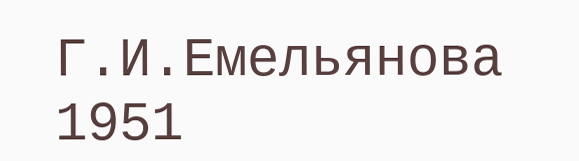Г.И.Емельянова 1951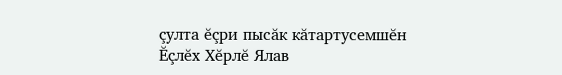çулта ĕçри пысăк кăтартусемшĕн Ĕçлĕх Хĕрлĕ Ялав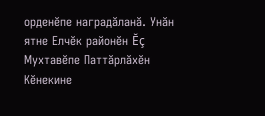орденĕпе наградăланă. Унăн ятне Елчĕк районĕн Ĕç Мухтавĕпе Паттăрлăхĕн Кĕнекине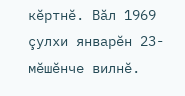кĕртнĕ. Вăл 1969 çулхи январĕн 23-мĕшĕнче вилнĕ.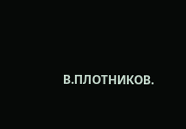В.ПЛОТНИКОВ.